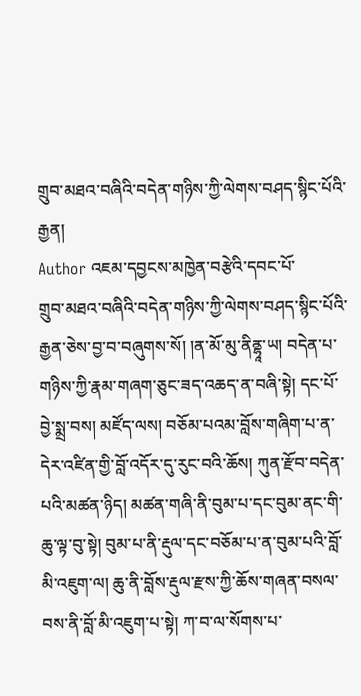གྲུབ་མཐའ་བཞིའི་བདེན་གཉིས་ཀྱི་ལེགས་བཤད་སྙིང་པོའི་རྒྱན།
Author འཇམ་དབྱངས་མཁྱེན་བརྩེའི་དབང་པོ་
གྲུབ་མཐའ་བཞིའི་བདེན་གཉིས་ཀྱི་ལེགས་བཤད་སྙིང་པོའི་རྒྱན་ཅེས་བྱ་བ་བཞུགས་སོ། །ན་མོ་མུ་ནིནྷཱ་ཡ། བདེན་པ་གཉིས་ཀྱི་རྣམ་གཞག་ཅུང་ཟད་འཆད་ན་བཞི་སྟེ། དང་པོ་བྱེ་སྨྲ་བས། མཛོད་ལས། བཅོམ་པའམ་བློས་གཞིག་པ་ན་དེར་འཛིན་གྱི་བློ་འདོར་དུ་རུང་བའི་ཆོས། ཀུན་རྫོབ་བདེན་པའི་མཚན་ཉིད། མཚན་གཞི་ནི་བུམ་པ་དང་བུམ་ནང་གི་ཆུ་ལྟ་བུ་སྟེ། བུམ་པ་ནི་རྡུལ་དང་བཅོམ་པ་ན་བུམ་པའི་བློ་མི་འཇུག་ལ། ཆུ་ནི་བློས་རྡུལ་རྫས་ཀྱི་ཆོས་གཞན་བསལ་བས་ནི་བློ་མི་འཇུག་པ་སྟེ། ཀ་བ་ལ་སོགས་པ་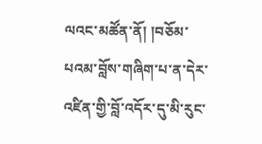ལའང་མཚོན་ནོ། །བཅོམ་པའམ་བློས་གཞིག་པ་ན་དེར་འཛིན་གྱི་བློ་འདོར་དུ་མི་རུང་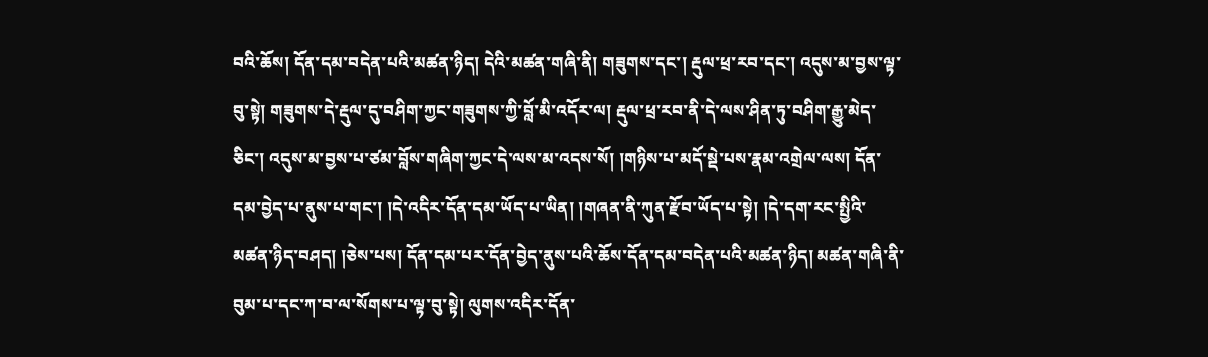བའི་ཆོས། དོན་དམ་བདེན་པའི་མཚན་ཉིད། དེའི་མཚན་གཞི་ནི། གཟུགས་དང་། རྡུལ་ཕྲ་རབ་དང་། འདུས་མ་བྱས་ལྟ་བུ་སྟེ། གཟུགས་དེ་རྡུལ་དུ་བཤིག་ཀྱང་གཟུགས་ཀྱི་བློ་མི་འདོར་ལ། རྡུལ་ཕྲ་རབ་ནི་དེ་ལས་ཤིན་ཏུ་བཤིག་རྒྱུ་མེད་ཅིང་། འདུས་མ་བྱས་པ་ཙམ་བློས་གཞིག་ཀྱང་དེ་ལས་མ་འདས་སོ། །གཉིས་པ་མདོ་སྡེ་པས་རྣམ་འགྲེལ་ལས། དོན་དམ་བྱེད་པ་ནུས་པ་གང་། །དེ་འདིར་དོན་དམ་ཡོད་པ་ཡིན། །གཞན་ནི་ཀུན་རྫོབ་ཡོད་པ་སྟེ། །དེ་དག་རང་སྤྱིའི་མཚན་ཉིད་བཤད། །ཅེས་པས། དོན་དམ་པར་དོན་བྱེད་ནུས་པའི་ཆོས་དོན་དམ་བདེན་པའི་མཚན་ཉིད། མཚན་གཞི་ནི་བུམ་པ་དང་ཀ་བ་ལ་སོགས་པ་ལྟ་བུ་སྟེ། ལུགས་འདིར་དོན་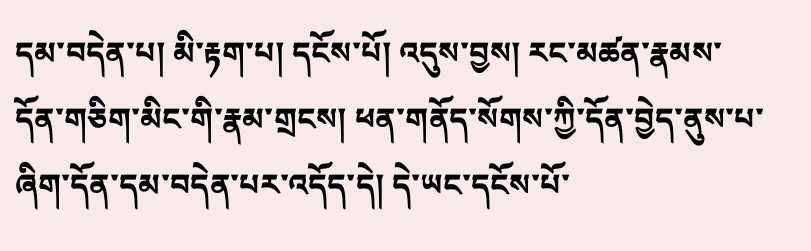དམ་བདེན་པ། མི་རྟག་པ། དངོས་པོ། འདུས་བྱས། རང་མཚན་རྣམས་དོན་གཅིག་མིང་གི་རྣམ་གྲངས། ཕན་གནོད་སོགས་ཀྱི་དོན་བྱེད་ནུས་པ་ཞིག་དོན་དམ་བདེན་པར་འདོད་དེ། དེ་ཡང་དངོས་པོ་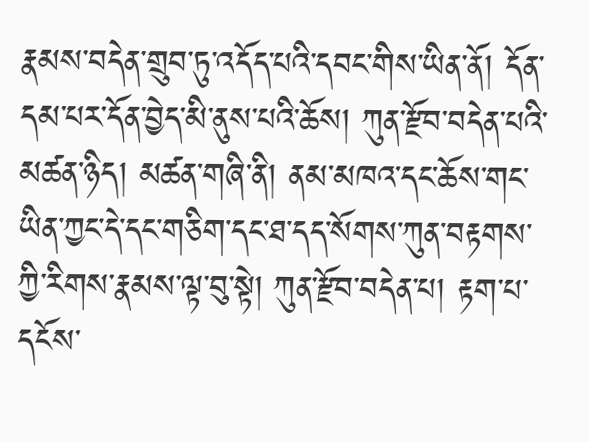རྣམས་བདེན་གྲུབ་ཏུ་འདོད་པའི་དབང་གིས་ཡིན་ནོ། དོན་དམ་པར་དོན་བྱེད་མི་ནུས་པའི་ཆོས། ཀུན་རྫོབ་བདེན་པའི་མཚན་ཉིད། མཚན་གཞི་ནི། ནམ་མཁའ་དང་ཆོས་གང་ཡིན་ཀྱང་དེ་དང་གཅིག་དང་ཐ་དད་སོགས་ཀུན་བརྟགས་ཀྱི་རིགས་རྣམས་ལྟ་བུ་སྟེ། ཀུན་རྫོབ་བདེན་པ། རྟག་པ་དངོས་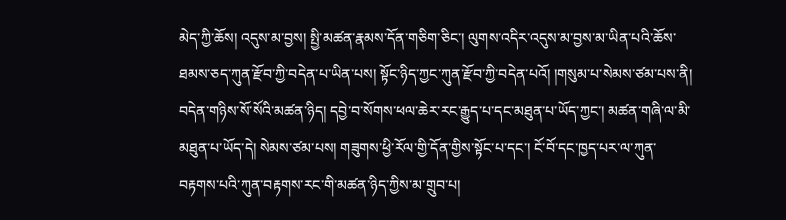མེད་ཀྱི་ཆོས། འདུས་མ་བྱས། སྤྱི་མཚན་རྣམས་དོན་གཅིག་ཅིང་། ལུགས་འདིར་འདུས་མ་བྱས་མ་ཡིན་པའི་ཆོས་ཐམས་ཅད་ཀུན་རྫོབ་ཀྱི་བདེན་པ་ཡིན་པས། སྟོང་ཉིད་ཀྱང་ཀུན་རྫོབ་ཀྱི་བདེན་པའོ། །གསུམ་པ་སེམས་ཙམ་པས་ནི། བདེན་གཉིས་སོ་སོའི་མཚན་ཉིད། དབྱེ་བ་སོགས་ཕལ་ཆེར་རང་རྒྱུད་པ་དང་མཐུན་པ་ཡོད་ཀྱང་། མཚན་གཞི་ལ་མི་མཐུན་པ་ཡོད་དེ། སེམས་ཙམ་པས། གཟུགས་ཕྱི་རོལ་གྱི་དོན་གྱིས་སྟོང་པ་དང་། ངོ་བོ་དང་ཁྱད་པར་ལ་ཀུན་བརྟགས་པའི་ཀུན་བརྟགས་རང་གི་མཚན་ཉིད་ཀྱིས་མ་གྲུབ་པ།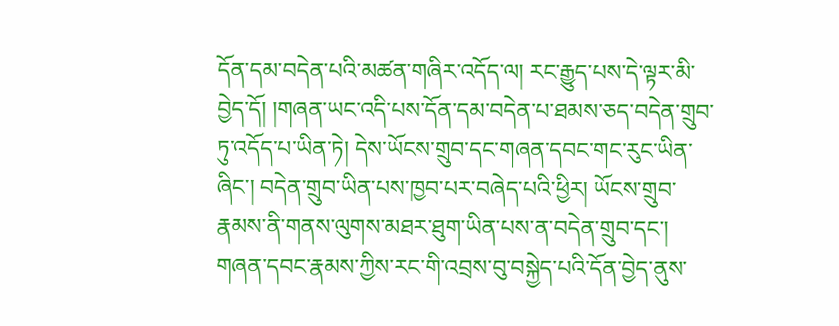དོན་དམ་བདེན་པའི་མཚན་གཞིར་འདོད་ལ། རང་རྒྱུད་པས་དེ་ལྟར་མི་བྱེད་དོ། །གཞན་ཡང་འདི་པས་དོན་དམ་བདེན་པ་ཐམས་ཅད་བདེན་གྲུབ་ཏུ་འདོད་པ་ཡིན་ཏེ། དེས་ཡོངས་གྲུབ་དང་གཞན་དབང་གང་རུང་ཡིན་ཞིང་། བདེན་གྲུབ་ཡིན་པས་ཁྱབ་པར་བཞེད་པའི་ཕྱིར། ཡོངས་གྲུབ་རྣམས་ནི་གནས་ལུགས་མཐར་ཐུག་ཡིན་པས་ན་བདེན་གྲུབ་དང་། གཞན་དབང་རྣམས་ཀྱིས་རང་གི་འབྲས་བུ་བསྐྱེད་པའི་དོན་བྱེད་ནུས་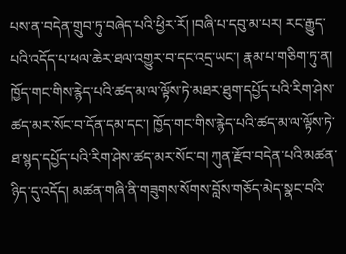པས་ན་བདེན་གྲུབ་ཏུ་བཞེད་པའི་ཕྱིར་རོ། །བཞི་པ་དབུ་མ་པར། རང་རྒྱུད་པའི་འདོད་པ་ཕལ་ཆེར་ཐལ་འགྱུར་བ་དང་འདྲ་ཡང་། རྣམ་པ་གཅིག་ཏུ་ན། ཁྱོད་གང་གིས་རྙེད་པའི་ཚད་མ་ལ་ལྟོས་ཏེ་མཐར་ཐུག་དཔྱོད་པའི་རིག་ཤེས་ཚད་མར་སོང་བ་དོན་དམ་དང་། ཁྱོད་གང་གིས་རྙེད་པའི་ཚད་མ་ལ་ལྟོས་ཏེ་ཐ་སྙད་དཔྱོད་པའི་རིག་ཤེས་ཚད་མར་སོང་བ། ཀུན་རྫོབ་བདེན་པའི་མཚན་ཉིད་དུ་འདོད། མཚན་གཞི་ནི་གཟུགས་སོགས་བློས་གཅོད་མེད་སྣང་བའི་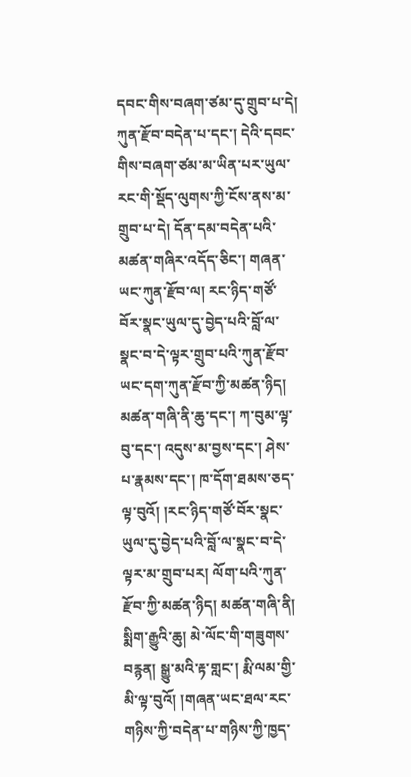དབང་གིས་བཞག་ཙམ་དུ་གྲུབ་པ་དེ། ཀུན་རྫོབ་བདེན་པ་དང་། དེའི་དབང་གིས་བཞག་ཙམ་མ་ཡིན་པར་ཡུལ་རང་གི་སྡོད་ལུགས་ཀྱི་ངོས་ནས་མ་གྲུབ་པ་དེ། དོན་དམ་བདེན་པའི་མཚན་གཞིར་འདོད་ཅིང་། གཞན་ཡང་ཀུན་རྫོབ་ལ། རང་ཉིད་གཙོ་བོར་སྣང་ཡུལ་དུ་བྱེད་པའི་བློ་ལ་སྣང་བ་དེ་ལྟར་གྲུབ་པའི་ཀུན་རྫོབ་ཡང་དག་ཀུན་རྫོབ་ཀྱི་མཚན་ཉིད། མཚན་གཞི་ནི་ཆུ་དང་། ཀ་བུམ་ལྟ་བུ་དང་། འདུས་མ་བྱས་དང་། ཤེས་པ་རྣམས་དང་། ཁ་དོག་ཐམས་ཅད་ལྟ་བུའོ། །རང་ཉིད་གཙོ་བོར་སྣང་ཡུལ་དུ་བྱེད་པའི་བློ་ལ་སྣང་བ་དེ་ལྟར་མ་གྲུབ་པར། ལོག་པའི་ཀུན་རྫོབ་ཀྱི་མཚན་ཉིད། མཚན་གཞི་ནི། སྨིག་རྒྱུའི་ཆུ། མེ་ལོང་གི་གཟུགས་བརྙན། སྒྱུ་མའི་རྟ་གླང་། རྨི་ལམ་གྱི་མི་ལྟ་བུའོ། །གཞན་ཡང་ཐལ་རང་གཉིས་ཀྱི་བདེན་པ་གཉིས་ཀྱི་ཁྱད་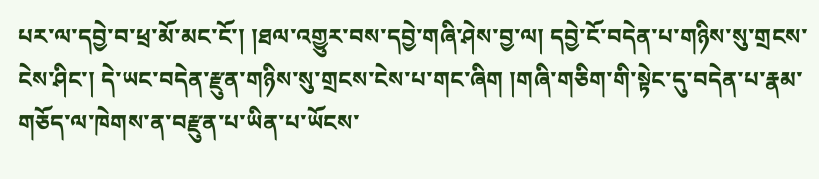པར་ལ་དབྱེ་བ་ཕྲ་མོ་མང་ངོ་། །ཐལ་འགྱུར་བས་དབྱེ་གཞི་ཤེས་བྱ་ལ། དབྱེ་ངོ་བདེན་པ་གཉིས་སུ་གྲངས་ངེས་ཤིང་། དེ་ཡང་བདེན་རྫུན་གཉིས་སུ་གྲངས་ངེས་པ་གང་ཞིག །གཞི་གཅིག་གི་སྟེང་དུ་བདེན་པ་རྣམ་གཅོད་ལ་ཁེགས་ན་བརྫུན་པ་ཡིན་པ་ཡོངས་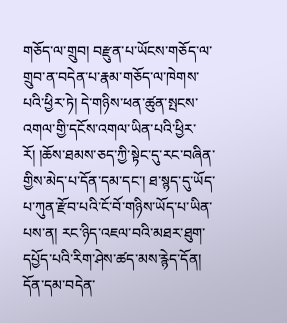གཅོད་ལ་གྲུབ། བརྫུན་པ་ཡོངས་གཅོད་ལ་གྲུབ་ན་བདེན་པ་རྣམ་གཅོད་ལ་ཁེགས་པའི་ཕྱིར་ཏེ། དེ་གཉིས་ཕན་ཚུན་སྤངས་འགལ་གྱི་དངོས་འགལ་ཡིན་པའི་ཕྱིར་རོ། །ཆོས་ཐམས་ཅད་ཀྱི་སྟེང་དུ་རང་བཞིན་གྱིས་མེད་པ་དོན་དམ་དང་། ཐ་སྙད་དུ་ཡོད་པ་ཀུན་རྫོབ་པའི་ངོ་བོ་གཉིས་ཡོད་པ་ཡིན་པས་ན། རང་ཉིད་འཇལ་བའི་མཐར་ཐུག་དཔྱོད་པའི་རིག་ཤེས་ཚད་མས་རྙེད་དོན། དོན་དམ་བདེན་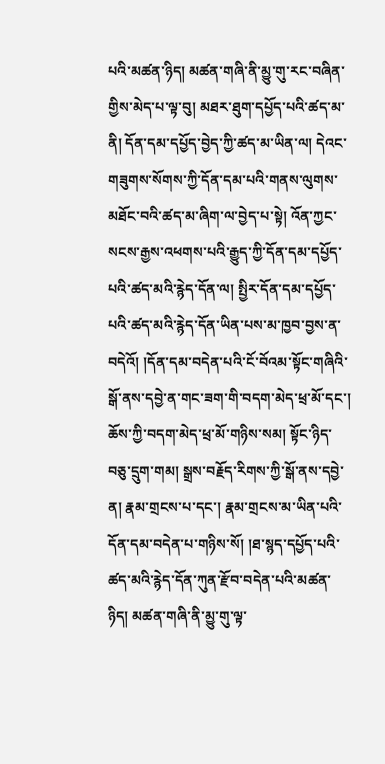པའི་མཚན་ཉིད། མཚན་གཞི་ནི་མྱུ་གུ་རང་བཞིན་གྱིས་མེད་པ་ལྟ་བུ། མཐར་ཐུག་དཔྱོད་པའི་ཚད་མ་ནི། དོན་དམ་དཔྱོད་བྱེད་ཀྱི་ཚད་མ་ཡིན་ལ། དེའང་གཟུགས་སོགས་ཀྱི་དོན་དམ་པའི་གནས་ལུགས་མཐོང་བའི་ཚད་མ་ཞིག་ལ་བྱེད་པ་སྟེ། འོན་ཀྱང་སངས་རྒྱས་འཕགས་པའི་རྒྱུད་ཀྱི་དོན་དམ་དཔྱོད་པའི་ཚད་མའི་རྙེད་དོན་ལ། སྤྱིར་དོན་དམ་དཔྱོད་པའི་ཚད་མའི་རྙེད་དོན་ཡིན་པས་མ་ཁྱབ་བྱས་ན་བདེའོ། །དོན་དམ་བདེན་པའི་ངོ་བོའམ་སྟོང་གཞིའི་སྒོ་ནས་དབྱེ་ན་གང་ཟག་གི་བདག་མེད་ཕྲ་མོ་དང་། ཆོས་ཀྱི་བདག་མེད་ཕྲ་མོ་གཉིས་སམ། སྟོང་ཉིད་བཅུ་དྲུག་གམ། སྒྲས་བརྗོད་རིགས་ཀྱི་སྒོ་ནས་དབྱེ་ན། རྣམ་གྲངས་པ་དང་། རྣམ་གྲངས་མ་ཡིན་པའི་དོན་དམ་བདེན་པ་གཉིས་སོ། །ཐ་སྙད་དཔྱོད་པའི་ཚད་མའི་རྙེད་དོན་ཀུན་རྫོབ་བདེན་པའི་མཚན་ཉིད། མཚན་གཞི་ནི་མྱུ་གུ་ལྟ་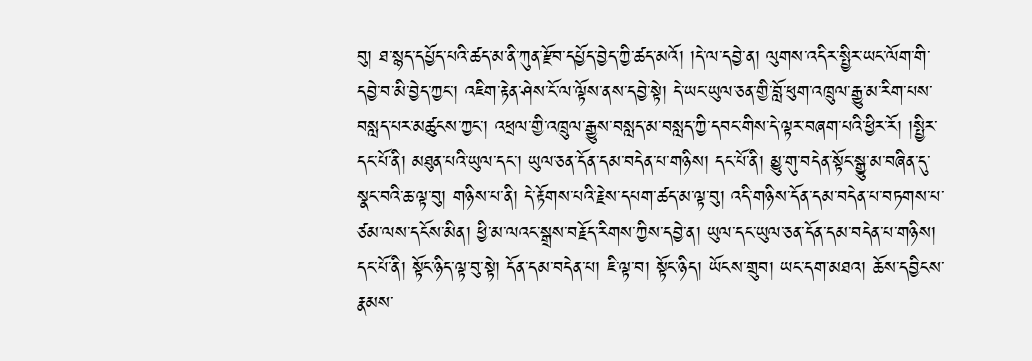བུ། ཐ་སྙད་དཔྱོད་པའི་ཚད་མ་ནི་ཀུན་རྫོབ་དཔྱོད་བྱེད་ཀྱི་ཚད་མའོ། །དེ་ལ་དབྱེ་ན། ལུགས་འདིར་སྤྱིར་ཡང་ལོག་གི་དབྱེ་བ་མི་བྱེད་ཀྱང་། འཇིག་རྟེན་ཤེས་ངོ་ལ་ལྟོས་ནས་དབྱེ་སྟེ། དེ་ཡང་ཡུལ་ཅན་གྱི་བློ་ཕུག་འཁྲུལ་རྒྱུ་མ་རིག་པས་བསླད་པར་མཚུངས་ཀྱང་། འཕྲལ་གྱི་འཁྲུལ་རྒྱུས་བསླད་མ་བསླད་ཀྱི་དབང་གིས་དེ་ལྟར་བཞག་པའི་ཕྱིར་རོ། །སྤྱིར་དང་པོ་ནི། མཐུན་པའི་ཡུལ་དང་། ཡུལ་ཅན་དོན་དམ་བདེན་པ་གཉིས། དང་པོ་ནི། མྱུ་གུ་བདེན་སྟོང་སྒྱུ་མ་བཞིན་དུ་སྣང་བའི་ཆ་ལྟ་བུ། གཉིས་པ་ནི། དེ་རྟོགས་པའི་རྗེས་དཔག་ཚད་མ་ལྟ་བུ། འདི་གཉིས་དོན་དམ་བདེན་པ་བཏགས་པ་ཙམ་ལས་དངོས་མིན། ཕྱི་མ་ལའང་སྒྲས་བརྗོད་རིགས་ཀྱིས་དབྱེ་ན། ཡུལ་དང་ཡུལ་ཅན་དོན་དམ་བདེན་པ་གཉིས། དང་པོ་ནི། སྟོང་ཉིད་ལྟ་བུ་སྟེ། དོན་དམ་བདེན་པ། ཇི་ལྟ་བ། སྟོང་ཉིད། ཡོངས་གྲུབ། ཡང་དག་མཐའ། ཆོས་དབྱིངས་རྣམས་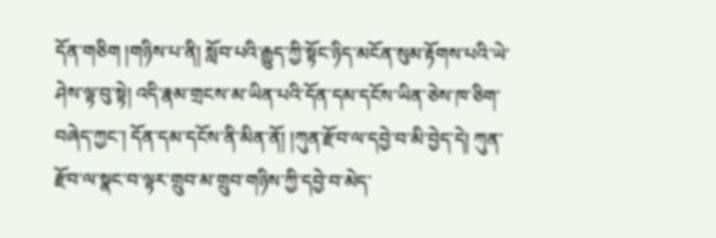དོན་གཅིག །གཉིས་པ་ནི། སློབ་པའི་རྒྱུད་ཀྱི་སྟོང་ཉིད་མངོན་སུམ་རྟོགས་པའི་ཡེ་ཤེས་ལྟ་བུ་སྟེ། འདི་རྣམ་གྲངས་མ་ཡིན་པའི་དོན་དམ་དངོས་ཡིན་ཅེས་ཁ་ཅིག་བཞེད་ཀྱང་། དོན་དམ་དངོས་ནི་མིན་ནོ། །ཀུན་རྫོབ་ལ་དབྱེ་བ་མི་བྱེད་དེ། ཀུན་རྫོབ་ལ་སྣང་བ་ལྟར་གྲུབ་མ་གྲུབ་གཉིས་ཀྱི་དབྱེ་བ་མེད་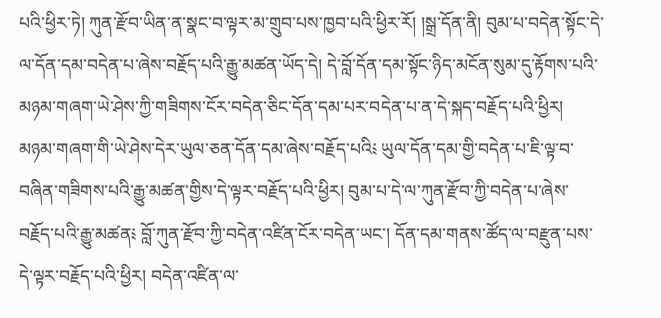པའི་ཕྱིར་ཏེ། ཀུན་རྫོབ་ཡིན་ན་སྣང་བ་ལྟར་མ་གྲུབ་པས་ཁྱབ་པའི་ཕྱིར་རོ། །སྒྲ་དོན་ནི། བུམ་པ་བདེན་སྟོང་དེ་ལ་དོན་དམ་བདེན་པ་ཞེས་བརྗོད་པའི་རྒྱུ་མཚན་ཡོད་དེ། དེ་བློ་དོན་དམ་སྟོང་ཉིད་མངོན་སུམ་དུ་རྟོགས་པའི་མཉམ་གཞག་ཡེ་ཤེས་ཀྱི་གཟིགས་ངོར་བདེན་ཅིང་དོན་དམ་པར་བདེན་པ་ན་དེ་སྐད་བརྗོད་པའི་ཕྱིར། མཉམ་གཞག་གི་ཡེ་ཤེས་དེར་ཡུལ་ཅན་དོན་དམ་ཞེས་བརྗོད་པའི༴ ཡུལ་དོན་དམ་གྱི་བདེན་པ་ཇི་ལྟ་བ་བཞིན་གཟིགས་པའི་རྒྱུ་མཚན་གྱིས་དེ་ལྟར་བརྗོད་པའི་ཕྱིར། བུམ་པ་དེ་ལ་ཀུན་རྫོབ་ཀྱི་བདེན་པ་ཞེས་བརྗོད་པའི་རྒྱུ་མཚན༴ བློ་ཀུན་རྫོབ་ཀྱི་བདེན་འཛིན་ངོར་བདེན་ཡང་། དོན་དམ་གནས་ཚོད་ལ་བརྫུན་པས་དེ་ལྟར་བརྗོད་པའི་ཕྱིར། བདེན་འཛིན་ལ་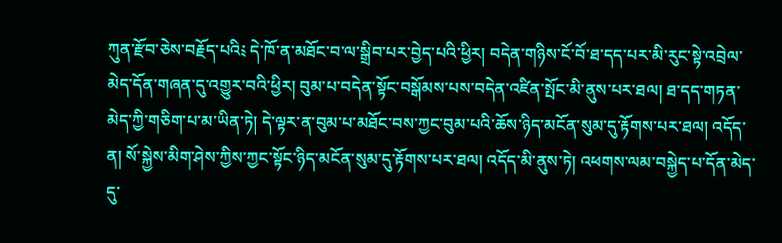ཀུན་རྫོབ་ཅེས་བརྗོད་པའི༴ དེ་ཁོ་ན་མཐོང་བ་ལ་སྒྲིབ་པར་བྱེད་པའི་ཕྱིར། བདེན་གཉིས་ངོ་བོ་ཐ་དད་པར་མི་རུང་སྟེ་འབྲེལ་མེད་དོན་གཞན་དུ་འགྱུར་བའི་ཕྱིར། བུམ་པ་བདེན་སྟོང་བསྒོམས་པས་བདེན་འཛིན་སྤོང་མི་ནུས་པར་ཐལ། ཐ་དད་གཏན་མེད་ཀྱི་གཅིག་པ་མ་ཡིན་ཏེ། དེ་ལྟར་ན་བུམ་པ་མཐོང་བས་ཀྱང་བུམ་པའི་ཆོས་ཉིད་མངོན་སུམ་དུ་རྟོགས་པར་ཐལ། འདོད་ན། སོ་སྐྱེས་མིག་ཤེས་ཀྱིས་ཀྱང་སྟོང་ཉིད་མངོན་སུམ་དུ་རྟོགས་པར་ཐལ། འདོད་མི་ནུས་ཏེ། འཕགས་ལམ་བསྐྱེད་པ་དོན་མེད་དུ་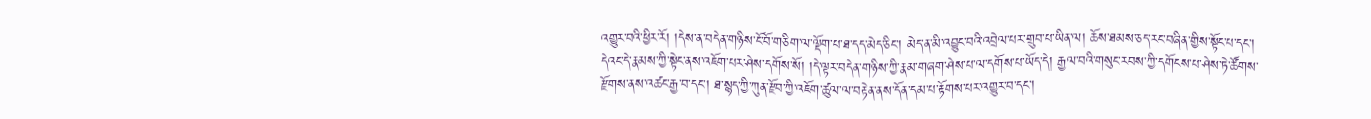འགྱུར་བའི་ཕྱིར་རོ། །དེས་ན་བདེན་གཉིས་ངོ་བོ་གཅིག་ལ་ལྡོག་པ་ཐ་དད་མེད་ཅིང་། མེད་ན་མི་འབྱུང་བའི་འབྲེལ་པར་གྲུབ་པ་ཡིན་ལ། ཆོས་ཐམས་ཅད་རང་བཞིན་གྱིས་སྟོང་པ་དང་། དེའང་དེ་རྣམས་ཀྱི་སྟེང་ནས་འཇོག་པར་ཤེས་དགོས་སོ། །དེ་ལྟར་བདེན་གཉིས་ཀྱི་རྣམ་གཞག་ཤེས་པ་ལ་དགོས་པ་ཡོད་དེ། རྒྱལ་བའི་གསུང་རབས་ཀྱི་དགོངས་པ་ཤེས་ཏེ་ཚོགས་རྫོགས་ནས་འཚང་རྒྱ་བ་དང་། ཐ་སྙད་ཀྱི་ཀུན་རྫོབ་ཀྱི་འཇོག་ཚུལ་ལ་བརྟེན་ནས་དོན་དམ་པ་རྟོགས་པར་འགྱུར་བ་དང་།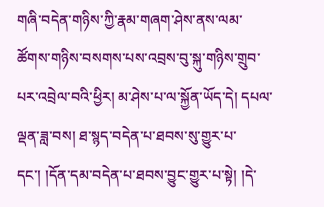གཞི་བདེན་གཉིས་ཀྱི་རྣམ་གཞག་ཤེས་ནས་ལམ་ཚོགས་གཉིས་བསགས་པས་འབྲས་བུ་སྐུ་གཉིས་གྲུབ་པར་འབྲེལ་བའི་ཕྱིར། མ་ཤེས་པ་ལ་སྐྱོན་ཡོད་དེ། དཔལ་ལྡན་ཟླ་བས། ཐ་སྙད་བདེན་པ་ཐབས་སུ་གྱུར་པ་དང་། །དོན་དམ་བདེན་པ་ཐབས་བྱུང་གྱུར་པ་སྟེ། །དེ་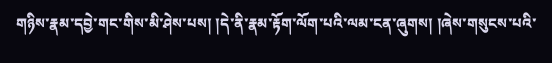གཉིས་རྣམ་དབྱེ་གང་གིས་མི་ཤེས་པས། །དེ་ནི་རྣམ་རྟོག་ལོག་པའི་ལམ་ངན་ཞུགས། །ཞེས་གསུངས་པའི་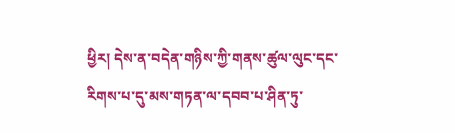ཕྱིར། དེས་ན་བདེན་གཉིས་ཀྱི་གནས་ཚུལ་ལུང་དང་རིགས་པ་དུ་མས་གཏན་ལ་དབབ་པ་ཤིན་ཏུ་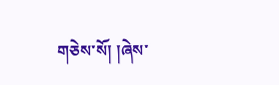གཅེས་སོ། །ཞེས་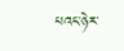པའང་ཉེར་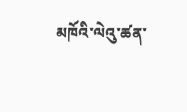མཁོའི་ལེའུ་ཚན་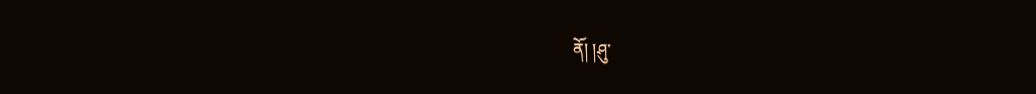ནོ། །ཤུ་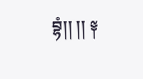བྷཾ།། །། ༈